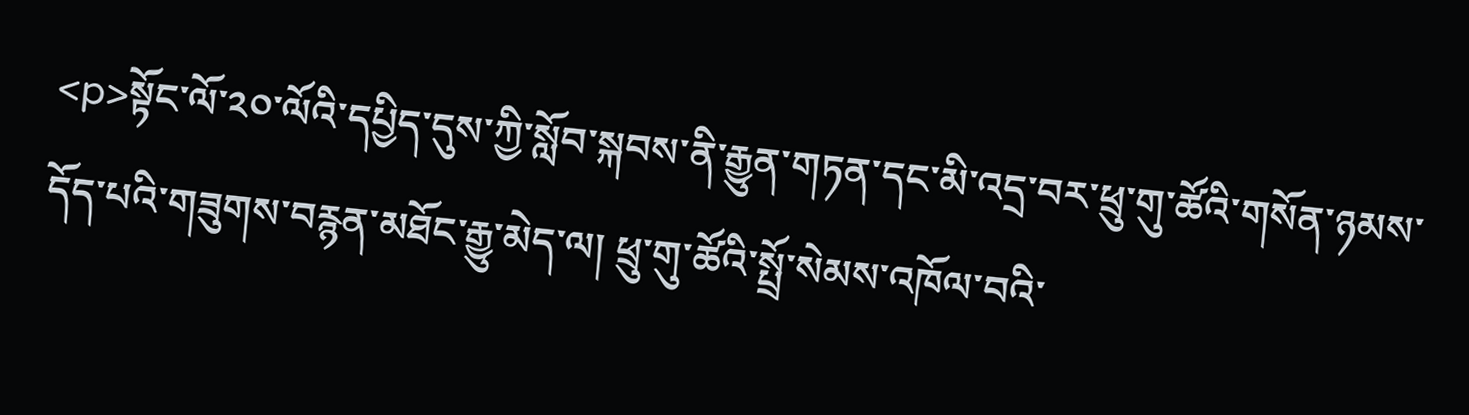<p>སྟོང་ལོ་༢༠་ལོའི་དཔྱིད་དུས་ཀྱི་སློབ་སྐབས་ནི་རྒྱུན་གཏན་དང་མི་འདྲ་བར་ཕྲུ་གུ་ཚོའི་གསོན་ཉམས་དོད་པའི་གཟུགས་བརྙན་མཐོང་རྒྱུ་མེད་ལ། ཕྲུ་གུ་ཚོའི་སྤྲོ་སེམས་འཁོལ་བའི་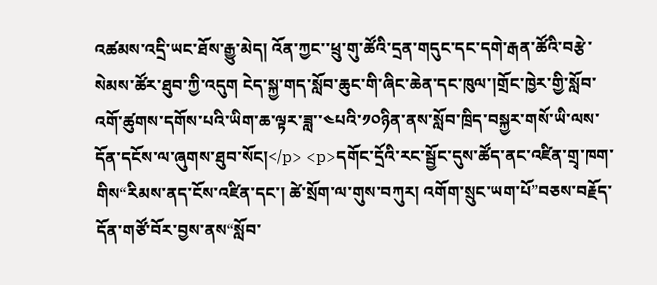འཚམས་འདྲི་ཡང་ཐོས་རྒྱུ་མེད། འོན་ཀྱང་་ཕྲུ་གུ་ཚོའི་དྲན་གདུང་དང་དགེ་རྒན་ཚོའི་བརྩེ་སེམས་ཚོར་ཐུབ་ཀྱི་འདུག ངེད་སྐྱ་གད་སློབ་ཆུང་གི་ཞིང་ཆེན་དང་ཁུལ་།གྲོང་ཁྱེར་གྱི་སློབ་འགོ་ཚུགས་དགོས་པའི་ཡིག་ཆ་ལྟར་ཟླ་་༤པའི་༡༠ཉིན་ནས་སློབ་ཁྲིད་བསྐྱར་གསོ་ཡི་ལས་དོན་དངོས་ལ་ཞུགས་ཐུབ་སོང།</p> <p>དགོང་དྲོའི་རང་སྦྱོང་དུས་ཚོད་ནང་འཛིན་གྲྭ་ཁག་གིས“རིམས་ནད་ངོས་འཛིན་དང་། ཚེ་སྲོག་ལ་གུས་བཀུར། འགོག་སྲུང་ཡག་པོ”བཅས་བརྗོད་དོན་གཙོ་བོར་བྱས་ནས“སློབ་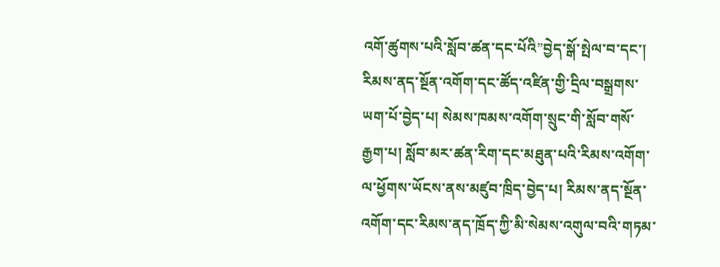འགོ་ཚུགས་པའི་སློབ་ཚན་དང་པོའི”བྱེད་སྒོ་སྤེལ་བ་དང་། རིམས་ནད་སྔོན་འགོག་དང་ཚོད་འཛིན་གྱི་དྲིལ་བསྒྲགས་ཡག་པོ་བྱེད་པ། སེམས་ཁམས་འགོག་སྲུང་གི་སློབ་གསོ་རྒྱག་པ། སློབ་མར་ཚན་རིག་དང་མཐུན་པའི་རིམས་འགོག་ལ་ཕྱོགས་ཡོངས་ནས་མཛུབ་ཁྲིད་བྱེད་པ། རིམས་ནད་སྔོན་འགོག་དང་རིམས་ནད་ཁྲོད་ཀྱི་མི་སེམས་འགུལ་བའི་གཏམ་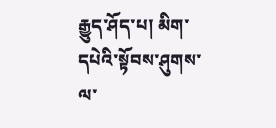རྒྱུད་ཤོད་པ། མིག་དཔེའི་སྟོབས་ཤུགས་ལ་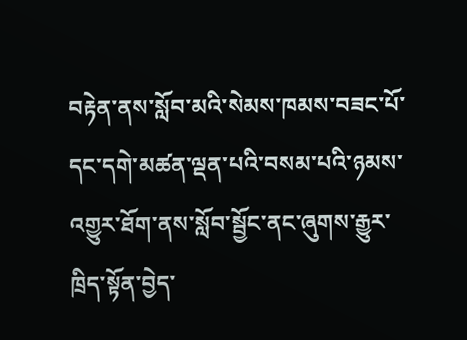བརྟེན་ནས་སློབ་མའི་སེམས་ཁམས་བཟང་པོ་དང་དགེ་མཚན་ལྡན་པའི་བསམ་པའི་ཉམས་འགྱུར་ཐོག་ནས་སློབ་སྦྱོང་ནང་ཞུགས་རྒྱུར་ཁྲིད་སྟོན་བྱེད་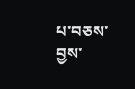པ་བཅས་བྱས་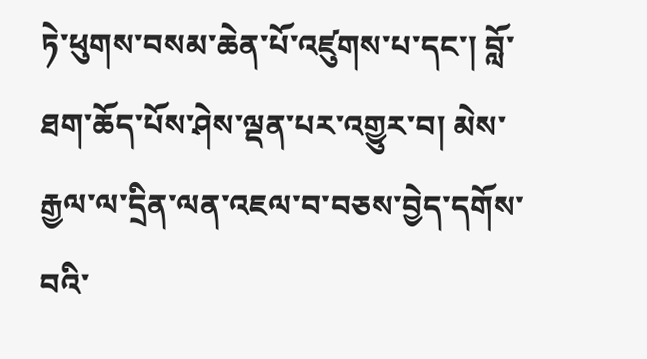ཏེ་ཕུགས་བསམ་ཆེན་པོ་འཛུགས་པ་དང་། བློ་ཐག་ཆོད་པོས་ཤེས་ལྡན་པར་འགྱུར་བ། མེས་རྒྱལ་ལ་དྲིན་ལན་འཇལ་བ་བཅས་བྱེད་དགོས་བའི་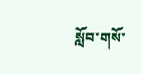སློབ་གསོ་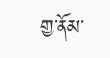གྱ་ནོམ་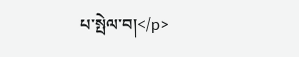པ་སྤེལ་བ།</p>